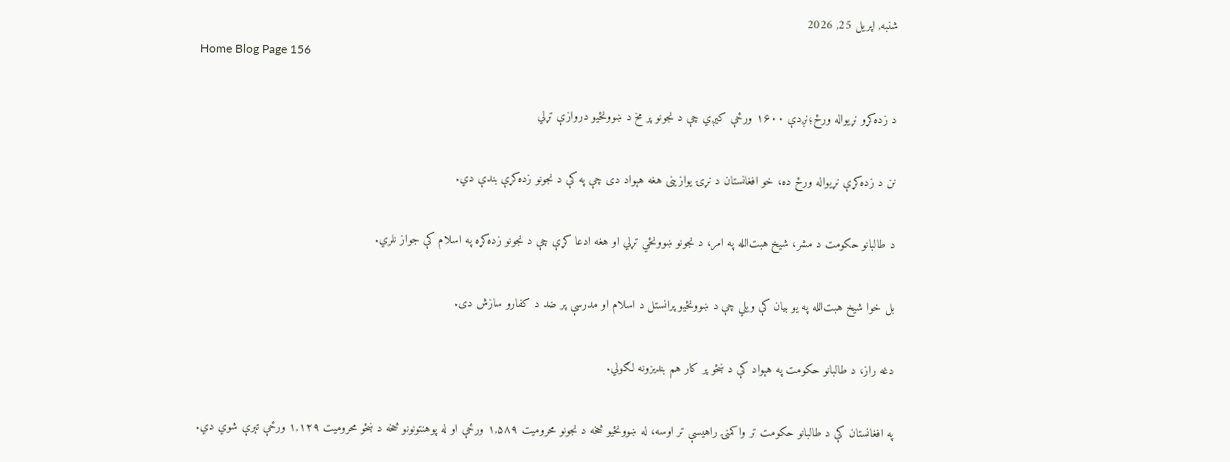شنبه, اپریل 25, 2026
Home Blog Page 156

د زده‌کړو نړیواله ورځ؛نږدې ۱۶۰۰ ورځې کیږي چې د نجونو پر مخ د ښوونځیو دروازې تړلي

نن د زده‌کړې نړیواله ورځ ده، خو افغانستان د نړۍ یوازینی هغه هېواد دی چې په کې د نجونو زده‌کړې بندې دي.

د طالبانو حکومت د مشر، شیخ هبت‌الله په امر، د نجونو ښوونځي تړلي او هغه ادعا کړې چې د نجونو زده‌کړه په اسلام کې جواز نلري.

بل خوا شیخ هبت‌الله په یو بیان کې ویلي چې د ښوونځیو پرانستل د اسلام او مدرسې پر ضد د کفارو سازش دی.

دغه راز، د طالبانو حکومت په هېواد کې د ښځو پر کار هم بندیزونه لګولي.

په افغانستان کې د طالبانو حکومت تر واکمنۍ راهیسې تر اوسه، له ښوونځیو څخه د نجونو محرومیت ۱,۵۸۹ ورځې او له پوهنتونونو څخه د ښځو محرومیت ۱,۱۲۹ ورځې تېرې شوي دي.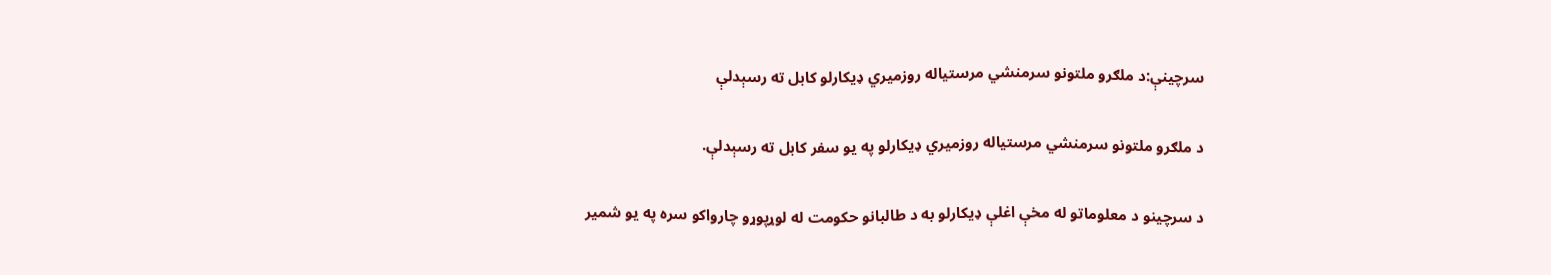سرچینې:د ملګرو ملتونو سرمنشي مرستیاله روزمیري ډیکارلو کابل ته رسېدلې

د ملګرو ملتونو سرمنشي مرستیاله روزمیري ډیکارلو په یو سفر کابل ته رسېدلې.

د سرچینو د معلوماتو له مخې اغلې ډیکارلو به د طالبانو حکومت له لوړپوړو چارواکو سره په یو شمیر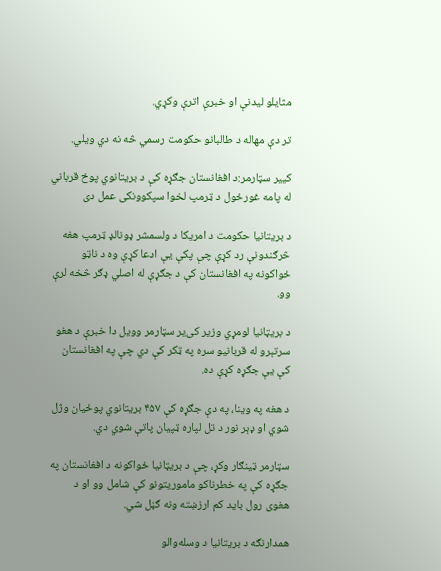مثایلو لیدنې او خبرې اترې وکړي.

تر دې مهاله د طالبانو حکومت رسمي څه نه دي ویلي.

کییر سټارمر:د افغانستان جګړه کې د بریتانوي پوځ قرباني له پامه غورځول د ټرمپ لخوا سپکوونکی عمل دی

د بریتانیا حکومت د امریکا د ولسمشر ډونالډ ټرمپ هغه څرګندونې رد کړې چې پکې یې ادعا کړې وه د ناټو ځواکونه په افغانستان کې د جګړې له اصلي ډګر څخه لرې وو.

د بریټانیا لومړي وزیر کی‌یر سټارمر وویل دا خبرې د هغو سرتېرو له قربانیو سره په ټکر کې دي چې په افغانستان کې یې جګړه کړې ده.

د هغه په وینا، په دې جګړه کې ۴۵۷ بریتانوي پوځیان وژل شوي او ډېر نور د تل لپاره ټپیان پاتې شوي دي.

سټارمر ټینګار وکړ، چې د بریټانیا ځواکونه د افغانستان په جګړه کې په خطرناکو ماموریتونو کې شامل وو او د هغوی رول باید کم ارزښته ونه ګڼل شي.

همدارنګه د بریتانیا د وسله‌والو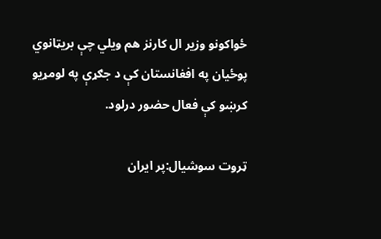ځواکونو وزیر ال کارنز هم ویلي چې بریټانوي پوځیان په افغانستان کې د جګړې په لومړیو کرښو کې فعال حضور درلود.

ټروت سوشیال:پر ایران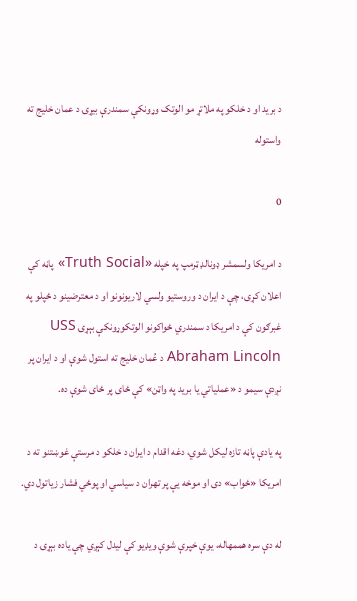د برید او د خلکو په ملاتړ مو الوتک وړونکې سمندرې بیړۍ د عمان خلیج ته واستوله

0

د امریکا ولسمشر ډونالډ ټرمپ په خپله «Truth Social» پاڼه کې اعلان کړی، چې د ایران د وروستیو ولسي لاریونونو او د معترضینو د ځپلو په غبرګون کې د امریکا د سمندري ځواکونو الوتکوړونکې بېړۍ USS Abraham Lincoln د عُمان خلیج ته استول شوې او د ایران پر نږدې سیمو د «عملیاتي یا برید په واټن» کې ځای پر ځای شوې ده.

په یادې پاڼه تازه لیکل شوي، دغه اقدام د ایران د خلکو د مرستې غوښتنو ته د امریکا «ځواب» دی او موخه یې پر تهران د سیاسي او پوځي فشار زیاتول دي.

له دې سره هممهاله، یوې خپرې شوې ویډیو کې لیدل کېږي چې یاده بېړۍ د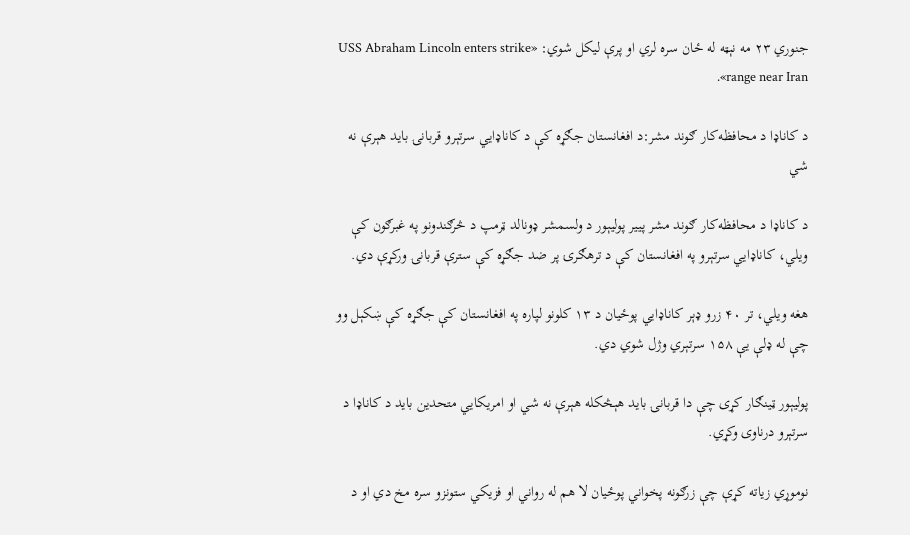جنوري ۲۳ مه نېټه له ځان سره لري او پرې لیکل شوي: «USS Abraham Lincoln enters strike range near Iran».

د کاناډا د محافظه‌کار ګوند مشر:د افغانستان جګړه کې د کاناډایي سرتېرو قربانۍ باید هېرې نه شي

د کاناډا د محافظه‌کار ګوند مشر پییر پولیېور د ولسمشر ډونالد ټرمپ د څرګندونو په غبرګون کې ویلي، کاناډایي سرتېرو په افغانستان کې د ترهګرۍ پر ضد جګړه کې سترې قربانۍ ورکړې دي.

هغه ویلي، تر ۴۰ زرو ډېر کاناډایي پوځیان د ۱۳ کلونو لپاره په افغانستان کې جګړه کې ښکېل وو چې له ډلې یې ۱۵۸ سرتېري وژل شوي دي.

پولیېور ټینګار کړی چې دا قربانۍ باید هېڅکله هېرې نه شي او امریکایي متحدین باید د کاناډا د سرتېرو درناوی وکړي.

نوموړي زیاته کړې چې زرګونه پخواني پوځیان لا هم له رواني او فزیکي ستونزو سره مخ دي او د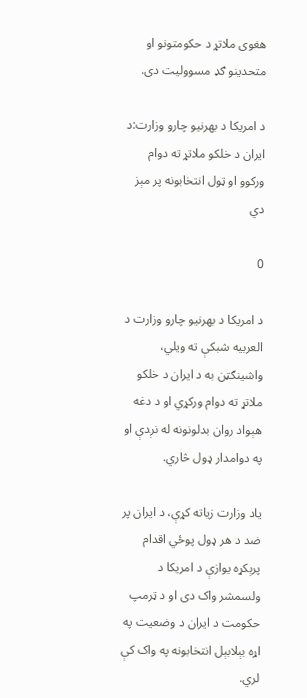هغوی ملاتړ د حکومتونو او متحدینو ګډ مسوولیت دی.

د امریکا د بهرنیو چارو وزارت:د ایران د خلکو ملاتړ ته دوام ورکوو او ټول انتخابونه پر مېز دي

0

د امریکا د بهرنیو چارو وزارت د العربیه شبکې ته ویلي، واشینګټن به د ایران د خلکو ملاتړ ته دوام ورکړي او د دغه هېواد روان بدلونونه له نږدې او په دوامدار ډول څاري.

یاد وزارت زیاته کړې، د ایران پر ضد د هر ډول پوځي اقدام پرېکړه یوازې د امریکا د ولسمشر واک دی او د ټرمپ حکومت د ایران د وضعیت په اړه بېلابېل انتخابونه په واک کې لري.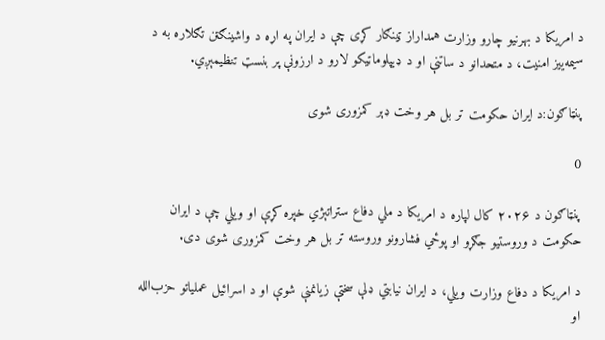د امریکا د بهرنیو چارو وزارت همداراز ټینګار کړی چې د ایران په اړه د واشینګټن تګلاره به د سیمه‌ییز امنیت، د متحدانو د ساتنې او د ډیپلوماټیکو لارو د ارزونې پر بنسټ تنظیمېږي.

پنټاګون:د ایران حکومت تر بل هر وخت ډېر کمزوری شوی

0

پنټاګون د ۲۰۲۶ کال لپاره د امریکا د ملي دفاع ستراتېژي خپره کړې او ویلي چې د ایران حکومت د وروستیو جګړو او پوځي فشارونو وروسته تر بل هر وخت کمزوری شوی دی.

د امریکا د دفاع وزارت ویلي، د ایران نیابتي ډلې سختې زیانمنې شوې او د اسرائیل عملیاتو حزب‌الله او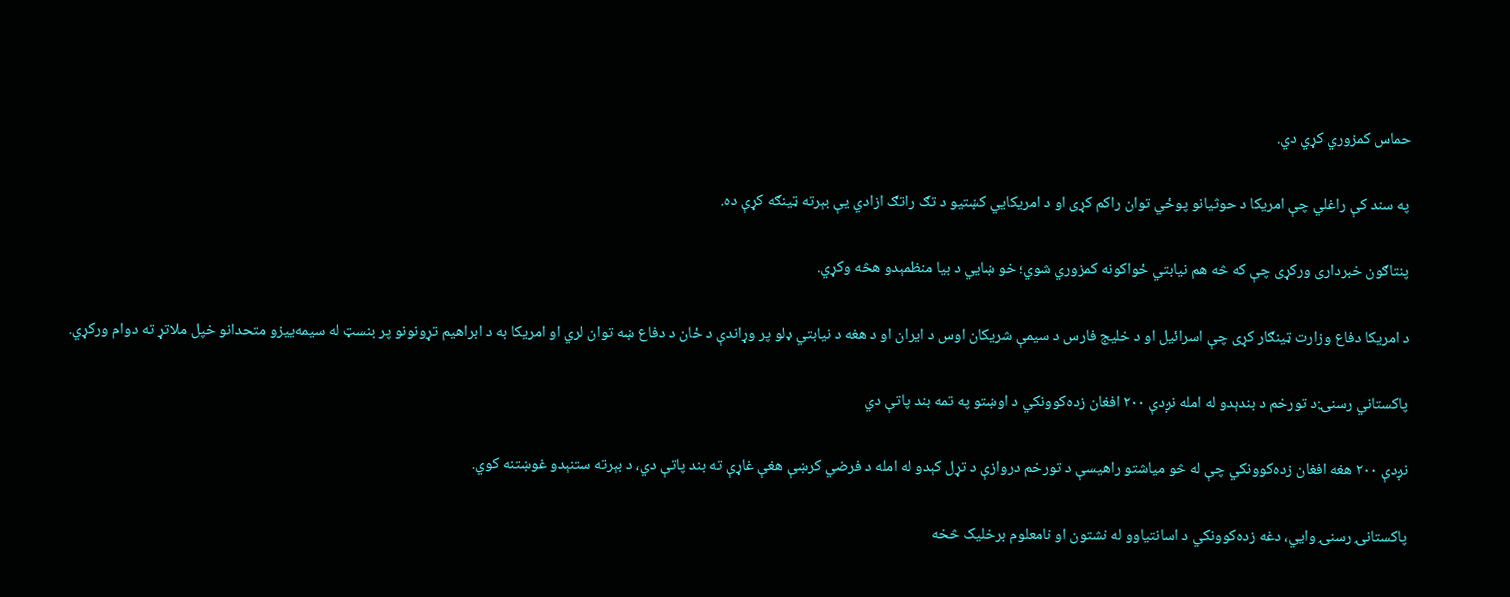حماس کمزوري کړي دي.

په سند کې راغلي چې امریکا د حوثیانو پوځي توان راکم کړی او د امریکايي کښتیو د تګ راتګ ازادي یې بېرته ټینګه کړې ده.

پنتاګون خبرداری ورکړی چې که څه هم نیابتي ځواکونه کمزوري شوي؛ خو ښايي د بیا منظمېدو هڅه وکړي.

د امریکا دفاع وزارت ټینګار کړی چې اسرائیل او د خلیج فارس د سیمې شریکان اوس د ایران او د هغه د نیابتي ډلو پر وړاندې د ځان د دفاع ښه توان لري او امریکا به د ابراهیم تړونونو پر بنسټ له سیمه‌ییزو متحدانو خپل ملاتړ ته دوام ورکړي.

پاکستاني رسنۍ:د تورخم د بندېدو له امله نږدې ۲۰۰ افغان زده‌کوونکي د اوښتو په تمه بند پاتې دي

نږدې ۲۰۰ هغه افغان زده‌کوونکي چې له څو میاشتو راهیسې د تورخم دروازې د تړل کېدو له امله د فرضي کرښې هغې غاړې ته بند پاتې دي، د بېرته ستنېدو غوښتنه کوي.

پاکستانۍ رسنۍ وايي، دغه زده‌کوونکي د اسانتیاوو له نشتون او نامعلوم برخلیک څخه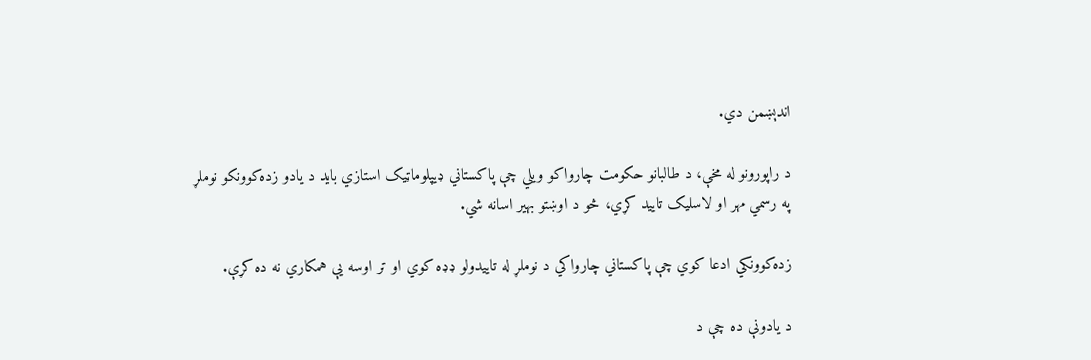اندېښمن دي.

د راپورونو له مخې، د طالبانو حکومت چارواکو ویلي چې پاکستاني ډیپلوماټیک استازي باید د یادو زده‌کوونکو نوملړ په رسمي مهر او لاسلیک تایید کړي، څو د اوښتو بهیر اسانه شي.

زده‌کوونکي ادعا کوي چې پاکستاني چارواکي د نوملړ له تاییدولو ډډه کوي او تر اوسه یې همکاري نه ده کړې.

د یادونې ده چې د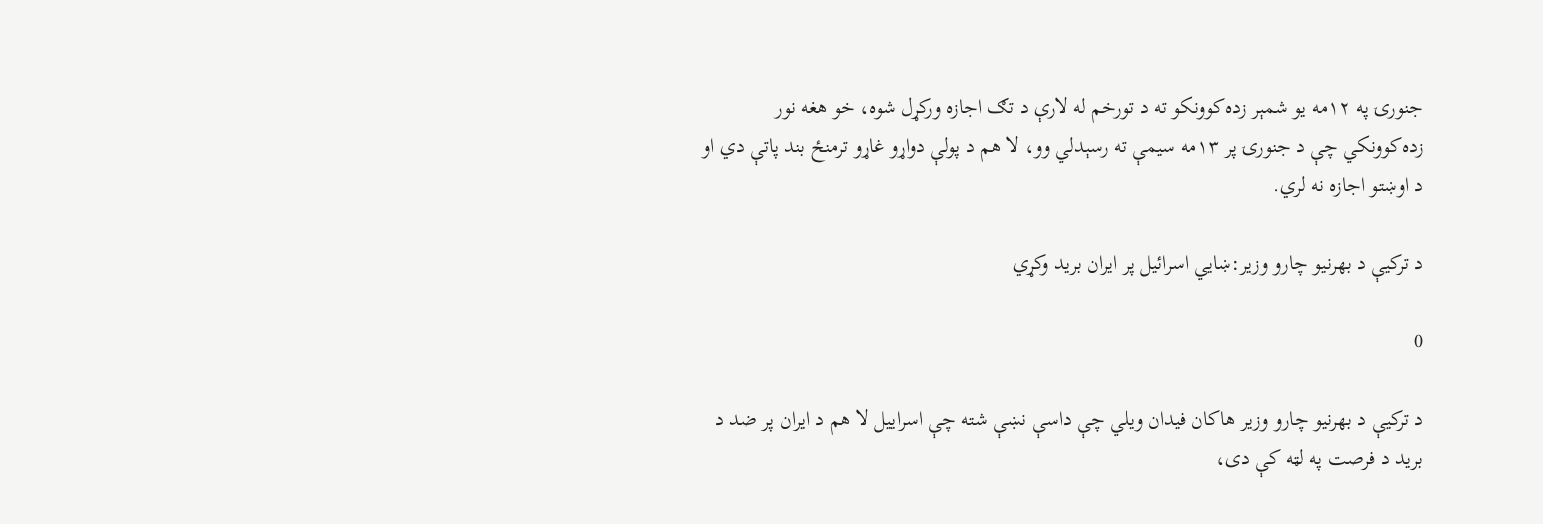جنورۍ په ۱۲مه یو شمېر زده‌کوونکو ته د تورخم له لارې د تګ اجازه ورکړل شوه، خو هغه نور زده‌کوونکي چې د جنورۍ پر ۱۳مه سیمې ته رسېدلي وو، لا هم د پولې دواړو غاړو ترمنځ بند پاتې دي او د اوښتو اجازه نه لري.

د ترکیې د بهرنیو چارو وزیر:ښایي اسرائیل پر ایران برید وکړي

0

د ترکيې د بهرنیو چارو وزیر هاکان فیدان ویلي چې داسې نښې شته چې اسراییل لا هم د ایران پر ضد د برید د فرصت په لټه کې دی،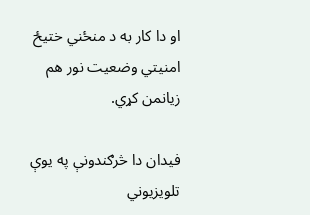او دا کار به د منځني ختیځ امنیتي وضعیت نور هم زیانمن کړي.

فیدان دا څرګندونې په یوې تلویزیوني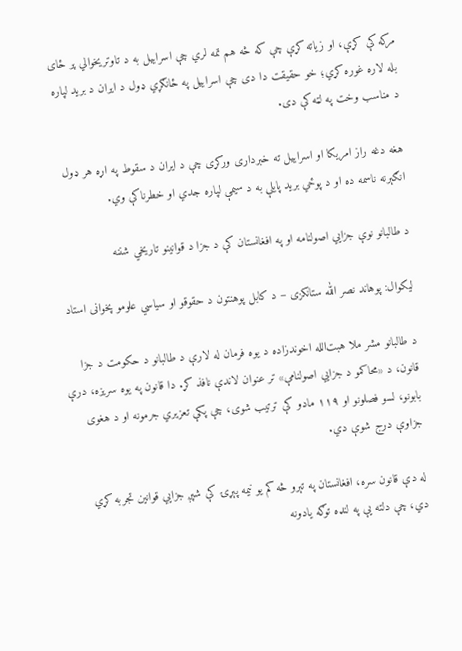مرکه کې کړې، او زیاته کړې چې که څه هم تمه لري چې اسراییل به د تاوتریخوالي پر ځای بله لاره غوره کړي؛ خو حقیقت دا دی چې اسراییل په ځانګړي ډول د ایران د برید لپاره د مناسب وخت په لټه کې دی.

هغه دغه راز امریکا او اسراییل ته خبرداری ورکړی چې د ایران د سقوط په اړه هر ډول انګېرنه ناسمه ده او د پوځي برید پایلې به د سیمې لپاره جدي او خطرناکې وي.

د طالبانو نوې جزايي اصولنامه او په افغانستان کې د جزا د قوانینو تاریخي شننه

لیکوال: پوهاند نصر الله ستانکزی – د کابل پوهنتون د حقوقو او سیاسي علومو پخوانی استاد

د طالبانو مشر ملا هبت‌الله اخوندزاده د یوه فرمان له لارې د طالبانو د حکومت د جزا قانون، د «محاکمو د جزایي اصولنامې» تر عنوان لاندې نافذ کړ. دا قانون په یوه سریزه، درې بابونو، لسو فصلونو او ۱۱۹ مادو کې ترتیب شوی، چې پکې تعزیري جرمونه او د هغوی جزاوې درج شوې دي.

له دې قانون سره، افغانستان په تېرو څه کم یو نیمه پېړۍ کې شپږ جزایي قوانین تجربه کړي دي، چې دلته یې په لنډه توګه یادونه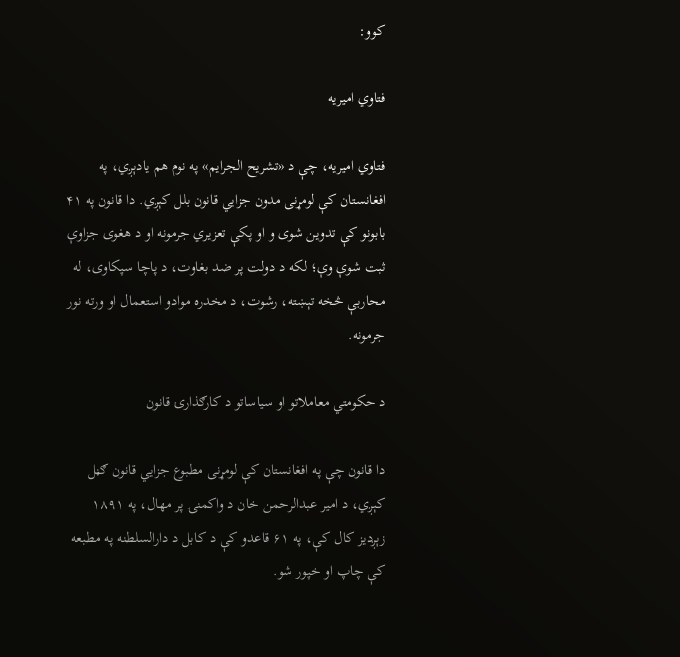کوو:

فتاوي امیریه

فتاوي امیریه، چې د «تشریح الجرایم» په نوم هم یادېږي، په افغانستان کې لومړنی مدون جزایي قانون بلل کېږي. دا قانون په ۴۱ بابونو کې تدوین شوی و او پکې تعزیري جرمونه او د هغوی جزاوې ثبت شوې وې؛ لکه د دولت پر ضد بغاوت، د پاچا سپکاوی، له محاربې څخه تېښته، رشوت، د مخدره موادو استعمال او ورته نور جرمونه.

د حکومتي معاملاتو او سیاساتو د کارګذارۍ قانون

دا قانون چې په افغانستان کې لومړنی مطبوع جزایي قانون ګڼل کېږي، د امیر عبدالرحمن خان د واکمنۍ پر مهال، په ۱۸۹۱ زېږدیز کال کې، په ۶۱ قاعدو کې د کابل د دارالسلطنه په مطبعه کې چاپ او خپور شو.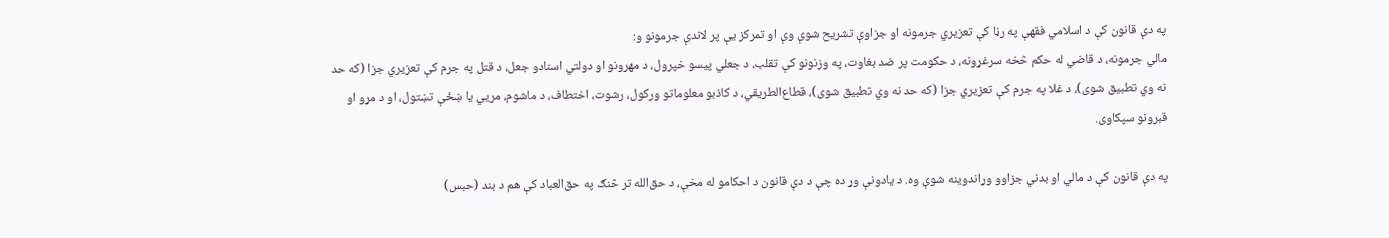په دې قانون کې د اسلامي فقهې په رڼا کې تعزیري جرمونه او جزاوې تشریح شوې وې او تمرکز یې پر لاندې جرمونو و:
مالي جرمونه، د قاضي له حکم څخه سرغړونه، د حکومت پر ضد بغاوت، په وزنونو کې تقلب، د جعلي پیسو خپرول، د مهرونو او دولتي اسنادو جعل، د قتل په جرم کې تعزیري جزا (که حد نه وي تطبیق شوی)، د غلا په جرم کې تعزیري جزا (که حد نه وي تطبیق شوی)، قطاع‌الطریقي، د کاذبو معلوماتو ورکول، رشوت، اختطاف، د ماشوم، مريي یا ښځې تښتول، او د مړو او قبرونو سپکاوی.

په دې قانون کې د مالي او بدني جزاوو وړاندوینه شوې وه. د یادونې وړ ده چې د دې قانون د احکامو له مخې، د حق‌الله تر څنګ په حق‌العباد کې هم د بند (حبس)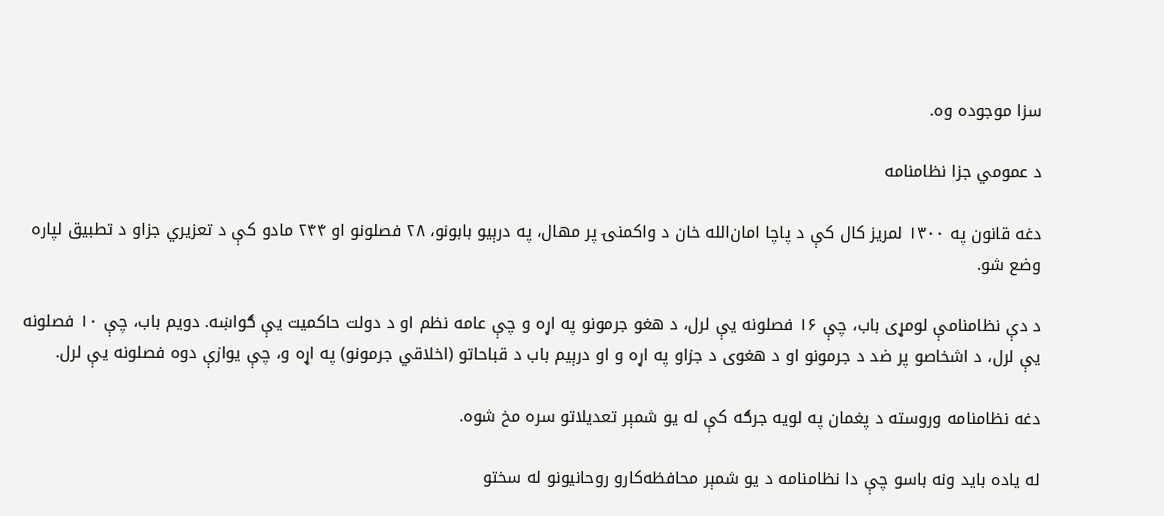سزا موجوده وه.

د عمومي جزا نظامنامه

دغه قانون په ۱۳۰۰ لمریز کال کې د پاچا امان‌الله خان د واکمنۍ پر مهال، په درېیو بابونو، ۲۸ فصلونو او ۲۴۴ مادو کې د تعزیري جزاو د تطبیق لپاره وضع شو.

د دې نظامنامې لومړی باب، چې ۱۶ فصلونه یې لرل، د هغو جرمونو په اړه و چې عامه نظم او د دولت حاکمیت یې ګواښه. دویم باب، چې ۱۰ فصلونه یې لرل، د اشخاصو پر ضد د جرمونو او د هغوی د جزاو په اړه و او درېیم باب د قباحاتو (اخلاقي جرمونو) په اړه و، چې یوازې دوه فصلونه یې لرل.

دغه نظامنامه وروسته د پغمان په لویه جرګه کې له یو شمېر تعدیلاتو سره مخ شوه.

له یاده باید ونه باسو چې دا نظامنامه د یو شمېر محافظه‌کارو روحانیونو له سختو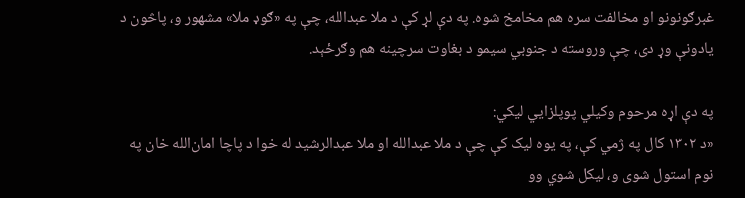غبرګونونو او مخالفت سره هم مخامخ شوه. په دې لړ کې د ملا عبدالله، چې په «ګوډ ملا» مشهور و، پاڅون د یادونې وړ دی، چې وروسته د جنوبي سیمو د بغاوت سرچینه هم وګرځېد.

په دې اړه مرحوم وکیلي پوپلزایي لیکي:
«د ۱۳۰۲ کال په ژمي کې، په یوه لیک کې چې د ملا عبدالله او ملا عبدالرشید له خوا د پاچا امان‌الله خان په نوم استول شوی و، لیکل شوي وو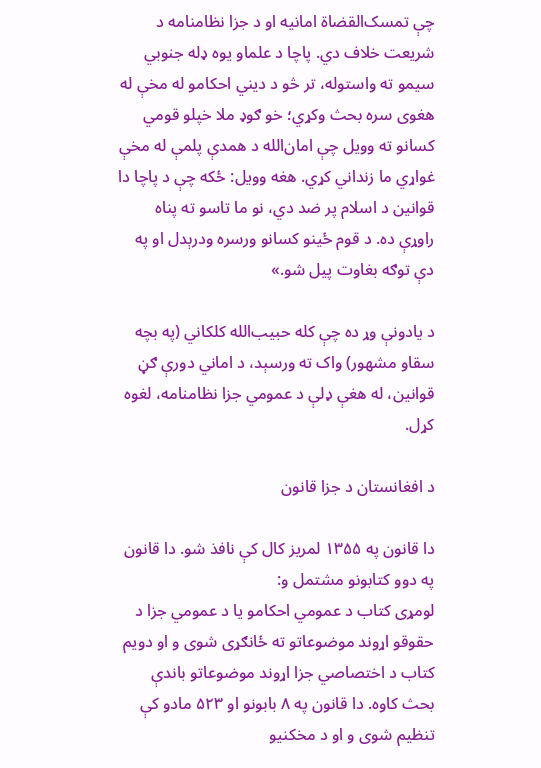چې تمسک‌القضاة امانیه او د جزا نظامنامه د شریعت خلاف دي. پاچا د علماو یوه ډله جنوبي سیمو ته واستوله، تر څو د دیني احکامو له مخې له هغوی سره بحث وکړي؛ خو ګوډ ملا خپلو قومي کسانو ته وویل چې امان‌الله د همدې پلمې له مخې غواړي ما زنداني کړي. هغه وویل: ځکه چې د پاچا دا قوانین د اسلام پر ضد دي، نو ما تاسو ته پناه راوړې ده. د قوم ځینو کسانو ورسره ودرېدل او په دې توګه بغاوت پیل شو.»

د یادونې وړ ده چې کله حبیب‌الله کلکاني (په بچه سقاو مشهور) واک ته ورسېد، د اماني دورې ګڼ قوانین، له هغې ډلې د عمومي جزا نظامنامه، لغوه کړل.

د افغانستان د جزا قانون

دا قانون په ۱۳۵۵ لمریز کال کې نافذ شو. دا قانون په دوو کتابونو مشتمل و:
لومړی کتاب د عمومي احکامو یا د عمومي جزا د حقوقو اړوند موضوعاتو ته ځانګړی شوی و او دویم کتاب د اختصاصي جزا اړوند موضوعاتو باندې بحث کاوه. دا قانون په ۸ بابونو او ۵۲۳ مادو کې تنظیم شوی و او د مخکنیو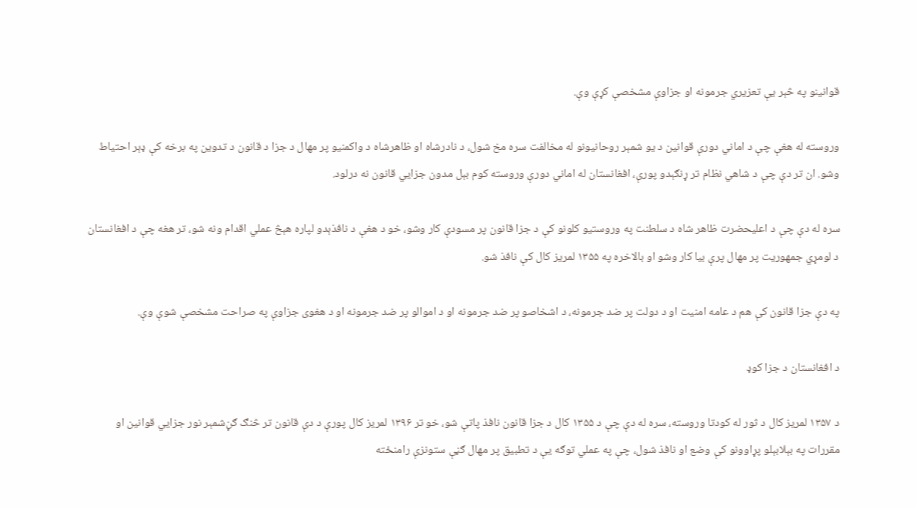قوانینو په څېر یې تعزیري جرمونه او جزاوې مشخصې کړې وې.

وروسته له هغې چې د اماني دورې قوانین د یو شمېر روحانیونو له مخالفت سره مخ شول، د نادرشاه او ظاهرشاه د واکمنیو پر مهال د جزا د قانون د تدوین په برخه کې ډېر احتیاط وشو. ان تر دې چې د شاهي نظام تر ړنګېدو پورې، افغانستان له اماني دورې وروسته کوم بېل مدون جزایي قانون نه درلود.

سره له دې چې د اعلیحضرت ظاهر شاه د سلطنت په وروستیو کلونو کې د جزا قانون پر مسودې کار وشو، خو د هغې د نافذېدو لپاره هېڅ عملي اقدام ونه شو، تر هغه چې د افغانستان د لومړي جمهوریت پر مهال پرې بیا کار وشو او بالاخره په ۱۳۵۵ لمریز کال کې نافذ شو.

په دې جزا قانون کې هم د عامه امنیت او د دولت پر ضد جرمونه، د اشخاصو پر ضد جرمونه او د اموالو پر ضد جرمونه او د هغوی جزاوې په صراحت مشخصې شوې وې.

د افغانستان د جزا کوډ

د ۱۳۵۷ لمریز کال د ثور له کودتا وروسته، سره له دې چې د ۱۳۵۵ کال د جزا قانون نافذ پاتې شو، خو تر ۱۳۹۶ لمریز کال پورې د دې قانون تر څنګ ګڼ‌شمېر نور جزایي قوانین او مقررات په بېلابېلو پړاوونو کې وضع او نافذ شول، چې په عملي توګه یې د تطبیق پر مهال ګڼې ستونزې رامنځته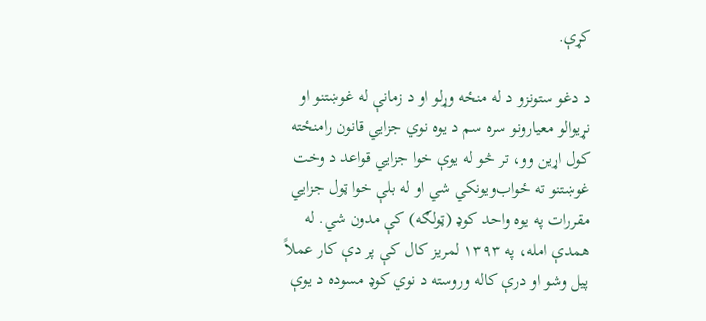کړې.

د دغو ستونزو د له منځه وړلو او د زمانې له غوښتنو او نړیوالو معیارونو سره سم د یوه نوي جزایي قانون رامنځته کول اړین وو، تر څو له یوې خوا جزایي قواعد د وخت غوښتنو ته ځواب‌ویونکي شي او له بلې خوا ټول جزایي مقررات په یوه واحد کوډ (ټولګه) کې مدون شي. له همدې امله، په ۱۳۹۳ لمریز کال کې پر دې کار عملاً پیل وشو او درې کاله وروسته د نوي کوډ مسوده د یوې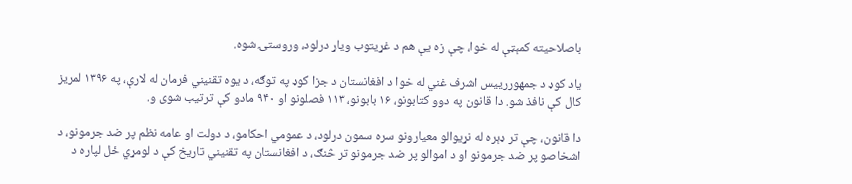باصلاحیته کمېټې له خوا، چې زه یې هم د غړیتوب ویاړ درلود، وروستۍ شوه.

یاد کوډ د جمهوررییس اشرف غني له خوا د افغانستان د جزا کوډ په توګه، د یوه تقنيني فرمان له لارې، په ۱۳۹۶ لمریز کال کې نافذ شو. دا قانون په دوو کتابونو، ۱۶ بابونو، ۱۱۳ فصلونو او ۹۴۰ مادو کې ترتیب شوی و.

دا قانون، چې تر ډېره له نړیوالو معیارونو سره سمون درلود، د عمومي احکامو، د دولت او عامه نظم پر ضد جرمونو، د اشخاصو پر ضد جرمونو او د اموالو پر ضد جرمونو تر څنګ، د افغانستان په تقنیني تاریخ کې د لومړي ځل لپاره د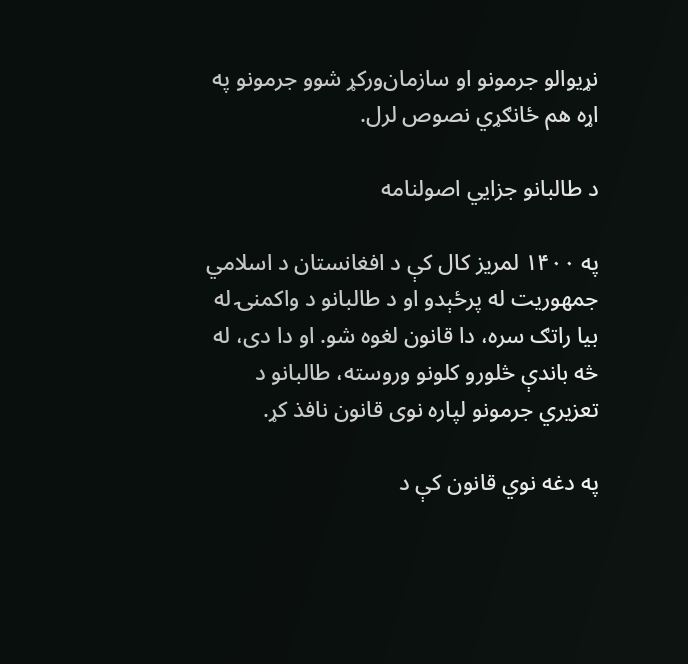نړیوالو جرمونو او سازمان‌ورکړ شوو جرمونو په اړه هم ځانګړي نصوص لرل.

د طالبانو جزايي اصولنامه

په ۱۴۰۰ لمریز کال کې د افغانستان د اسلامي جمهوریت له پرځېدو او د طالبانو د واکمنۍ له بیا راتګ سره، دا قانون لغوه شو. او دا دی، له څه باندې څلورو کلونو وروسته، طالبانو د تعزیري جرمونو لپاره نوی قانون نافذ کړ.

په دغه نوي قانون کې د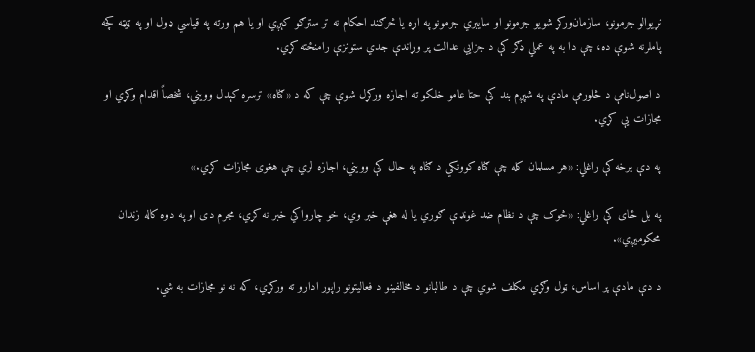نړیوالو جرمونو، سازمان‌ورکړ شویو جرمونو او سایبري جرمونو په اړه یا څرګند احکام نه تر سترګو کېږي او یا هم ورته په قیاسي ډول او په ټیټه کچه پاملرنه شوې ده، چې دا به په عملي ډګر کې د جزایي عدالت پر وړاندې جدي ستونزې رامنځته کړي.

د اصول‌نامې د څلورمې مادې په شپږم بند کې حتا عامو خلکو ته اجازه ورکړل شوې چې که د «ګناه» ترسره کېدل وویني، شخصاً اقدام وکړي او مجازات یې کړي.

په دې برخه کې راغلي: «هر مسلمان کله چې ګناه کوونکي د ګناه په حال کې وویني، اجازه لري چې هغوی مجازات کړي.»

په بل ځای کې راغلي: «څوک چې د نظام ضد غونډې ګوري یا له هغې خبر وي، خو چارواکي خبر نه کړي، مجرم دی او په دوه کاله زندان محکومیږي».

د دې مادې پر اساس، ټول وګړي مکلف شوي چې د طالبانو د مخالفینو د فعالیتونو راپور ادارو ته ورکړي، که نه نو مجازات به شي.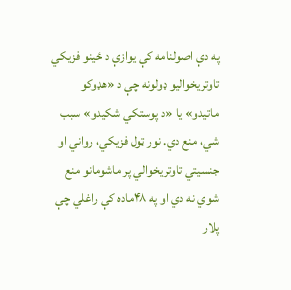په دې اصولنامه کې یوازې د ځینو فزیکي تاوتریخواليو ډولونه چې د «هډوکو ماتیدو» یا «د پوستکي شکیدو» سبب شي، منع دي. نور ټول فزیکي، رواني او جنسیتي تاوتریخوالي پر ماشومانو منع شوي نه دي او په ۴۸ماده کې راغلي چې پلار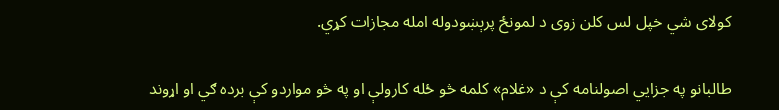کولای شي خپل لس کلن زوی د لمونځ پرېښودوله امله مجازات کړي.

طالبانو په جزایي اصولنامه کې د «غلام» کلمه څو ځله کارولې او په څو مواردو کې برده ګي او اړوند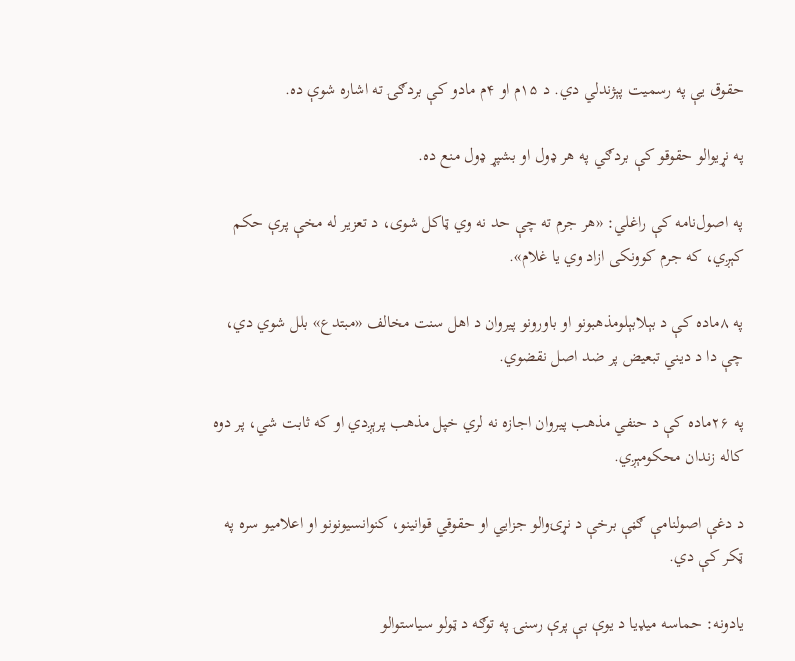حقوق یې په رسمیت پېژندلي دي. د ۱۵م او ۴م مادو کې بردګۍ ته اشاره شوې ده.

په نړیوالو حقوقو کې بردګي په هر ډول او بشپړ ډول منع ده.

په اصول‌نامه کې راغلي: «هر جرم ته چې حد نه وي ټاکل شوی، د تعزیر له مخې پرې حکم کېږي، که جرم کوونکی ازاد وي یا غلام».

په ۸ماده کې د بېلابېلومذهبونو او باورونو پیروان د اهل سنت مخالف «مبتدع» بلل شوي دي، چې دا د دیني تبعیض پر ضد اصل نقضوي.

په ۲۶ماده کې د حنفي مذهب پیروان اجازه نه لري خپل مذهب پرېږدي او که ثابت شي، پر دوه کاله زندان محکومېږي.

د دغې اصولنامې ګڼې برخې د نړۍوالو جزايي او حقوقي قوانینو، کنوانسیونونو او اعلامیو سره په ټکر کې دي.

یادونه: حماسه میډیا د یوې بې پرې رسنۍ په توګه د ټولو سیاستوالو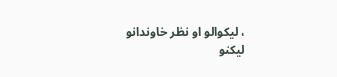، لیکوالو او نظر خاوندانو لیکنو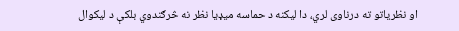او نظریاتو ته درناوی لري، دا لیکنه د حماسه میډیا نظر نه څرګندوي بلکې د لیکوال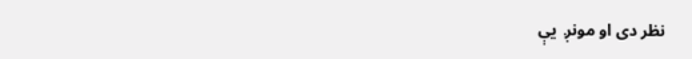نظر دی او مونږ  یې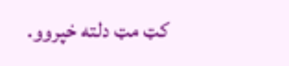کټ مټ دلته خپروو.